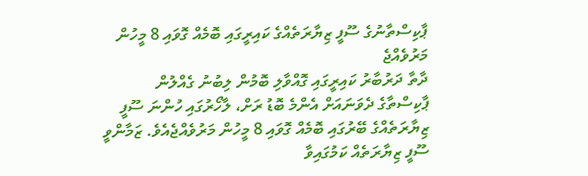ޕާކިސްތާނުގެ ސޫފީ ޒިޔާރަތެއްގެ ކައިރީގައި ބޮމެއް ގޮވައި 8 މީހުން މަރުވެއްޖެ
ދާތާ ދަރުބާރު ކައިރީގައި ގޮއްވާލި ބޮމުން ލިބުނު ގެއްލުން
ޕާކިސްތާގެ ދެވަނައަށް އެންމެ ބޮޑު ރަށް، ލާހޯރުގައި ހުންނަ ސޫފީ ޒިޔާރަތެއްގެ ބޭރުގައި ބޮމެއް ގޮވައި 8 މީހުން މަރުވެއްޖެއެވެ. ޒަމާންވީ ސޫފީ ޒިޔާރަތެއް ކަމުގައިވާ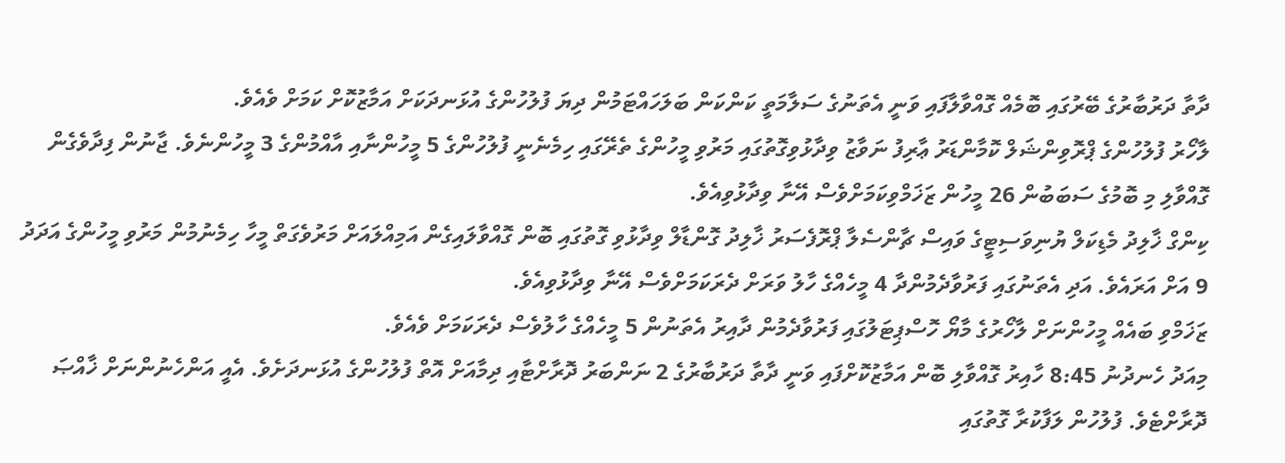ދާތާ ދަރުބާރުގެ ބޭރުގައި ބޮމެއް ގޮއްވާލާފައި ވަނީ އެތަނުގެ ސަލާމަތީ ކަންކަން ބަލަހައްޓަމުން ދިޔަ ފުލުހުންގެ އުޅަނދަކަށް އަމާޒުކޮށް ކަމަށް ވެއެވެ.
ލާހޯރު ފުލުހުންގެ ޕްރޮވިންޝަލް ކޮމާންޑަރު ޢާރިފު ނަވާޒު ވިދާޅުވިގޮތުގައި މަރުވި މީހުންގެ ތެރޭގައި ހިމެނެނީ ފުލުހުންގެ 5 މީހުންނާއި އާއްމުންގެ 3 މީހުންނެވެ. ޖާނުން ފިދާވެގެން ގޮއްވާލި މި ބޮމުގެ ސަބަބުން 26 މީހުން ޒަޚަމްވިކަމަށްވެސް އޭނާ ވިދާޅުވިއެވެ.
ކިންގް ޚާލިދު މެޑިކަލް ޔުނިވަސިޓީގެ ވައިސް ޗާންސެލާ ޕްރޮފެސަރު ޚާލިދު ގޮންޑާލް ވިދާޅުވި ގޮތުގައި ބޮން ގޮއްވާލައިގެން އަމިއްލައަށް މަރުވެގަތް މީހާ ހިމެނުމުން މަރުވި މީހުންގެ އަދަދު 9 އަށް އަރައެވެ. އަދި އެތަނުގައި ފަރުވާދެމުންދާ 4 މީހެއްގެ ހާލު ވަރަށް ދެރަކަމަށްވެސް އޭނާ ވިދާޅުވިއެވެ.
ޒަޚަމްވި ބައެއް މީހުންނަށް ލާހޯރުގެ މާޔޯ ހޮސްޕިޓަލުގައި ފަރުވާދެމުން ދާއިރު އެތަނުން 5 މީހެއްގެ ހާލުވެސް ދެރަކަމަށް ވެއެވެ.
މިއަދު ހެނދުނު 8:45 ހާއިރު ގޮއްވާލި ބޮން އަމާޒުކޮށްފައި ވަނީ ދާތާ ދަރުބާރުގެ 2 ނަންބަރު ދޮރާށްޓާއި ދިމާއަށް އޮތް ފުލުހުންގެ އުޅަނދަށެވެ. އެއީ އަންހެނުންނަށް ޚާއްޞަ ދޮރާށްޓެވެ. ފުލުހުން ލަފާކުރާ ގޮތުގައި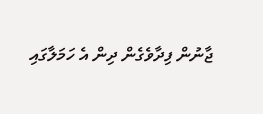ޖާނުން ފިދާވެގެން ދިން އެ ހަމަލާގައި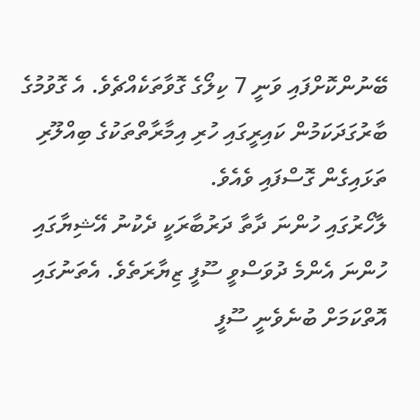ބޭނުންކޮށްފައި ވަނީ 7 ކިލޯގެ ގޮވާތަކެއްޗެވެ. އެ ގޮވުމުގެ ބާރުގަދަކަމުން ކައިރީގައި ހުރި އިމާރާތްތަކުގެ ބިއްލޫރި ތަޅައިގެން ގޮސްފައި ވެއެވެ.
ލާހޯރުގައި ހުންނަ ދާތާ ދަރުބާރަކީ ދެކުނު އޭޝިޔާގައި ހުންނަ އެންމެ ދުވަސްވީ ސޫފީ ޒިޔާރަތެވެ. އެތަނުގައި އޮތްކަމަށް ބުނެވެނީ ސޫފީ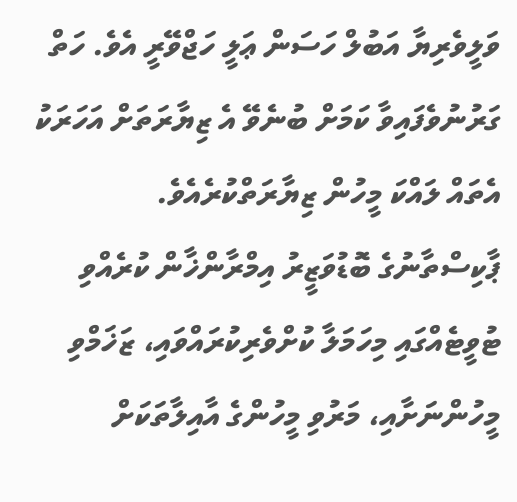ވަލީވެރިޔާ އަބުލް ހަސަން ޢަލީ ހަޖްވޭރީ އެވެ. ހަތް ގަރުނުވެފައިވާ ކަމަށް ބުނެވޭ އެ ޒިޔާރަތަށް އަހަރަކު އެތައް ލައްކަ މީހުން ޒިޔާރަތްކުރެއެވެ.
ޕާކިސްތާނުގެ ބޮޑުވަޒީރު އިމްރާންޚާން ކުރެއްވި ޓުވީޓެއްގައި މިހަމަލާ ކުށްވެރިކުރައްވައި، ޒަޚަމްވި މީހުންނަށާއި، މަރުވި މީހުންގެ އާއިލާތަކަށް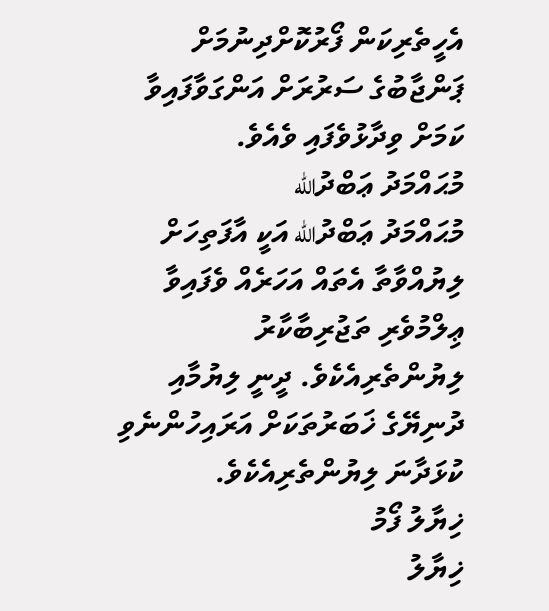އެހީތެރިކަން ފޯރުކޮށްދިނުމަށް ޕަންޖާބުގެ ސަރުރަށް އަންގަވާފައިވާ ކަމަށް ވިދާޅުވެފައި ވެއެވެ.
މުޙައްމަދު ޢަބްދުالله
މުޙައްމަދު ޢަބްދުالله އަކީ އާފަތިހަށް ލިޔުއްވާތާ އެތައް އަހަރެއް ވެފައިވާ ޢިލްމުވެރި ތަޖުރިބާކާރު ލިޔުންތެރިއެކެވެ. ދީނީ ލިޔުމާއި ދުނިޔޭގެ ޚަބަރުތަކަށް އަރައިހުންނެވި ކުޅަދާނަ ލިޔުންތެރިއެކެވެ.
ޚިޔާލު ފޯމު
ޚިޔާލު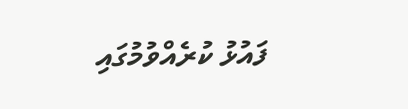ފައުޅު ކުރެއްވުމުގައި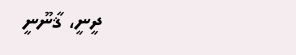ދީނީ، ޤާނޫނީ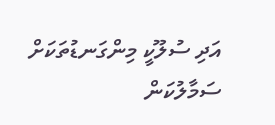އަދި ސުލޫކީ މިންގަނޑުތަކަށް ސަމާލުކަން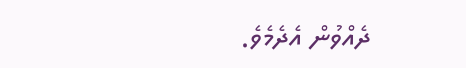ދެއްވުން އެދެމެވެ.